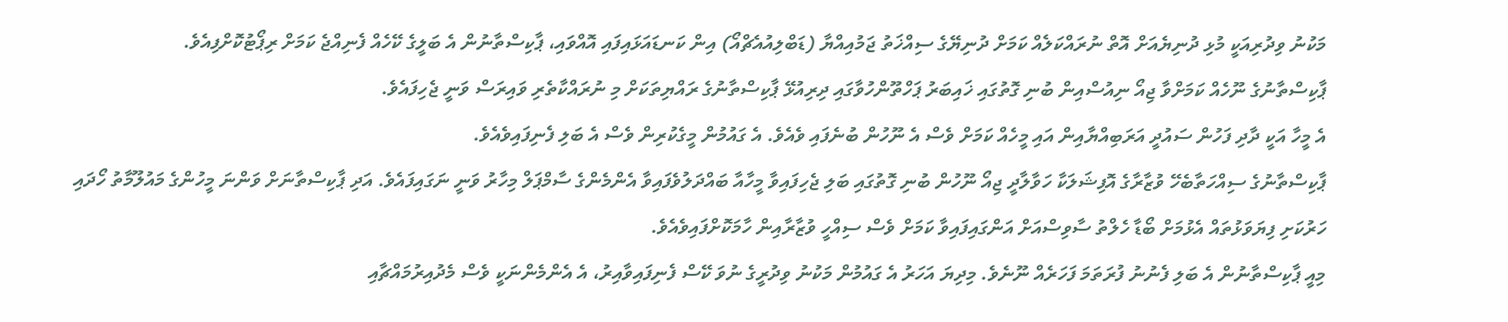މަކުނު ވިދުރިއަކީ މުޅި ދުނިޔެއަށް އޮތް ނުރައްކަލެއް ކަމަށް ދުނިޔޭގެ ސިއްޚަތު ޖަމުއިއްޔާ (ޑަބްލިއުއެޗްއޯ) އިން ކަނޑައަޅައިފައި އޮއްވައި، ޕާކިސްތާނުން އެ ބަލީގެ ކޭހެއް ފެނިއްޖެ ކަމަށް ރިޕޯޓުކޮށްފިއެވެ.
ޕާކިސްތާނުގެ ނޫހެއް ކަމަށްވާ ޖިއޯ ނިއުސްއިން ބުނި ގޮތުގައި ޚައިބަރު ޕަހްތޫންހުވާގައި ދިރިއުޅޭ ޕާކިސްތާނުގެ ރައްޔިތަކަށް މި ނުރައްކާތެރި ވައިރަސް ވަނީ ޖެހިފައެވެ.
އެ މީހާ އަކީ ދާދި ފަހުން ސައުދީ އަރަބިއްޔާއިން އައި މީހެއް ކަމަށް ވެސް އެ ނޫހުން ބުނެފައި ވެއެވެ. އެ ގައުމުން މީގެކުރިން ވެސް އެ ބަލި ފެނިފައިވެއެވެ.
ޕާކިސްތާނުގެ ސިއްހަތާބެހޭ ވުޒާރާގެ އޮފިޝަލަކާ ހަވާލާދީ ޖިއޯ ނޫހުން ބުނި ގޮތުގައި ބަލި ޖެހިފައިވާ މީހާއާ ބައްދަލުވެފައިވާ އެންމެންގެ ސާމްޕަލް މިހާރު ވަނީ ނަގައިފައެވެ. އަދި ޕާކިސްތާނަށް ވަންނަ މީހުންގެ މައުލޫމާތު ހޯދައި ހަރުކަށި ފިޔަވަޅުތައް އެޅުމަށް ބޯޑާ ހެލްތު ސާވިސްއަށް އަންގައިފައިވާ ކަމަށް ވެސް ސިއްހީ ވުޒާރާއިން ހާމަކޮށްފައިވެއެވެ.
މިއީ ޕާކިސްތާނުން އެ ބަލި ފެނުނު ފުރަތަމަ ފަހަރެއް ނޫނެވެ. މިދިޔަ އަހަރު އެ ގައުމުން މަކުނު ވިދުރީގެ ނުވަ ކޭސް ފެނިފައިވާއިރު، އެ އެންމެންނަކީ ވެސް މެދުއިރުމައްޗާއި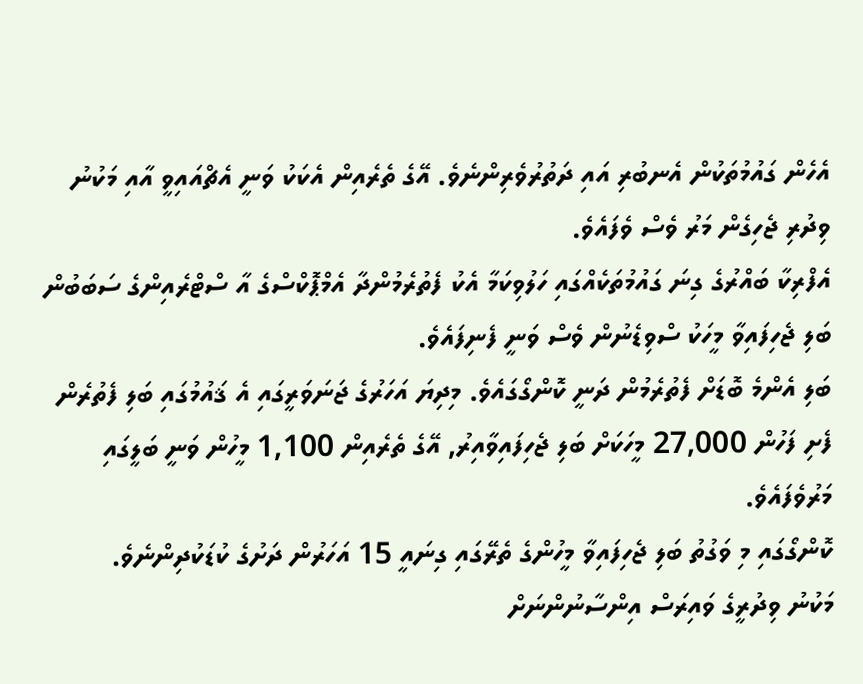އެހެން ގައުމުތަކުން އެނބުރި އައި ދަތުރުވެރިންނެވެ. އޭގެ ތެރެއިން އެކަކު ވަނީ އެޗްއައިވީ އާއި މަކުނު ވިދުރި ޖެހިގެން މަރު ވެސް ވެފައެވެ.
އެފްރިކާ ބައްރުގެ ގިނަ ގައުމުތަކެއްގައި ހަލުވިކަމާ އެކު ފެތުރެމުންދާ އެމްޕޮކްސްގެ އާ ސްޓްރެއިންގެ ސަބަބުން ބަލި ޖެހިފައިވާ މީހަކު ސްވިޑެނުން ވެސް ވަނީ ފެނިފައެވެ.
ބަލި އެންމެ ބޮޑަށް ފެތުރެމުން ދަނީ ކޮންގޯގައެވެ. މިދިޔަ އަހަރުގެ ޖަނަވަރީގައި އެ ޤައުމުގައި ބަލި ފެތުރެން ފެށި ފަހުން 27,000 މީހަކަށް ބަލި ޖެހިފައިވާއިރު, އޭގެ ތެރެއިން 1,100 މީހުން ވަނީ ބަލީގައި މަރުވެފައެވެ.
ކޮންގޯގައި މި ވަގުތު ބަލި ޖެހިފައިވާ މީހުންގެ ތެރޭގައި ގިނައީ 15 އަހަރުން ދަށުގެ ކުޑަކުދިންނެވެ.
މަކުނު ވިދުރީގެ ވައިރަސް އިންސާނުންނަށް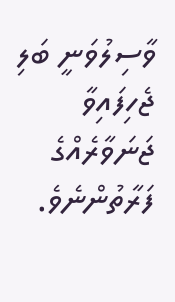ވާސިލުވަނީ ބަލި ޖެހިފައިވާ ޖަނަވާރެއްގެ ފަރާތުންނެވެ.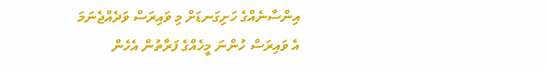އިންސާނެއްގެ ހަށިގަނޑަށް މި ވައިރަސް ވަދެއްޖެނަމަ އެ ވައިރަސް ހުންނަ މީހެއްގެ ފަރާތުން އެހެން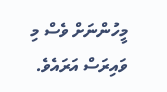މީހުންނަށް ވެސް މި ވައިރަސް އަރައެވެ.